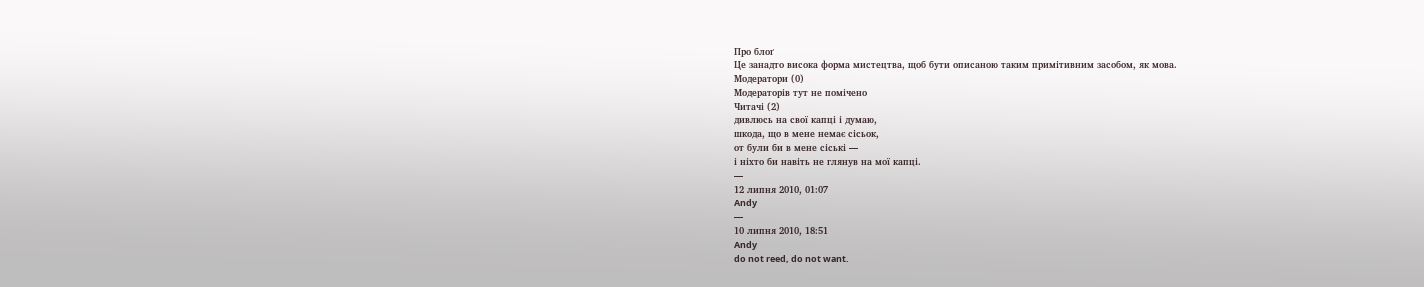Про блоґ
Це занадто висока форма мистецтва, щоб бути описаною таким примітивним засобом, як мова.
Модератори (0)
Модераторів тут не помічено
Читачі (2)
дивлюсь на свої капці і думаю,
шкода, що в мене немає сісьок,
от були би в мене сіські —
і ніхто би навіть не глянув на мої капці.
—
12 липня 2010, 01:07
Andy
—
10 липня 2010, 18:51
Andy
do not reed, do not want.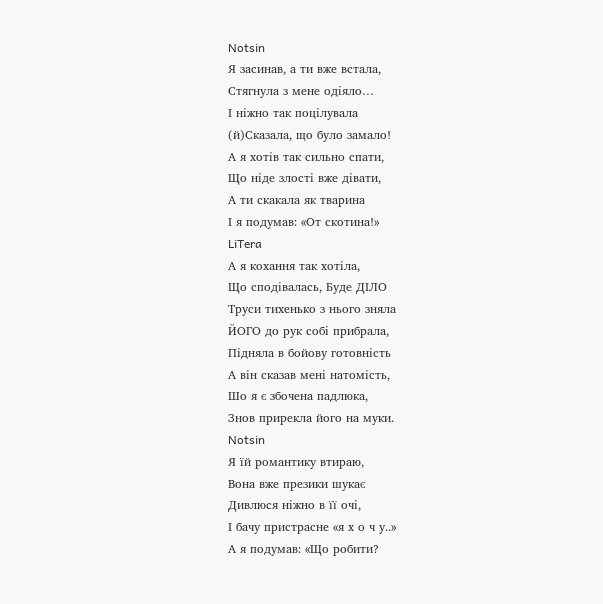Notsin
Я засинав, а ти вже встала,
Стягнула з мене одіяло…
І ніжно так поцілувала
(й)Сказала, що було замало!
А я хотів так сильно спати,
Що ніде злості вже дівати,
А ти скакала як тварина
І я подумав: «От скотина!»
LiTera
А я кохання так хотіла,
Що сподівалась, Буде ДІЛО
Труси тихенько з нього зняла
ЙОГО до рук собі прибрала,
Підняла в бойову готовність
А він сказав мені натомість,
Шо я є збочена падлюка,
Знов прирекла його на муки.
Notsin
Я їй романтику втираю,
Вона вже презики шукає
Дивлюся ніжно в її очі,
І бачу пристрасне «я х о ч у..»
А я подумав: «Що робити?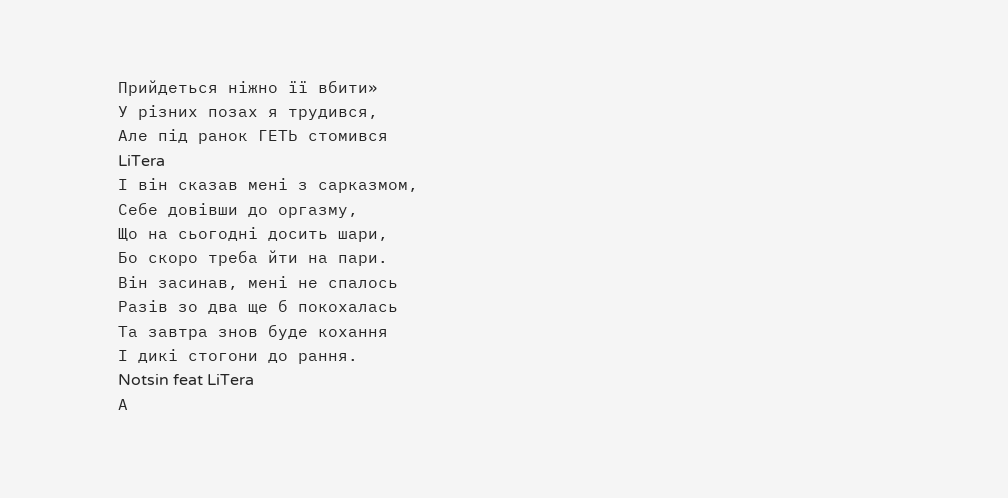Прийдеться ніжно її вбити»
У різних позах я трудився,
Але під ранок ГЕТЬ стомився
LiTera
І він сказав мені з сарказмом,
Себе довівши до оргазму,
Що на сьогодні досить шари,
Бо скоро треба йти на пари.
Він засинав, мені не спалось
Разів зо два ще б покохалась
Та завтра знов буде кохання
І дикі стогони до рання.
Notsin feat LiTera
А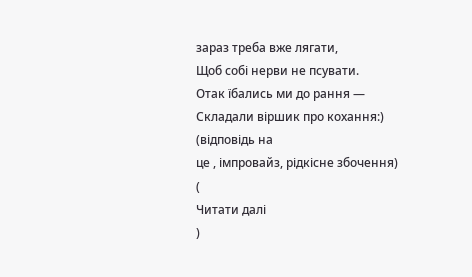зараз треба вже лягати,
Щоб собі нерви не псувати.
Отак їбались ми до рання —
Складали віршик про кохання:)
(відповідь на
це , імпровайз, рідкісне збочення)
(
Читати далі
)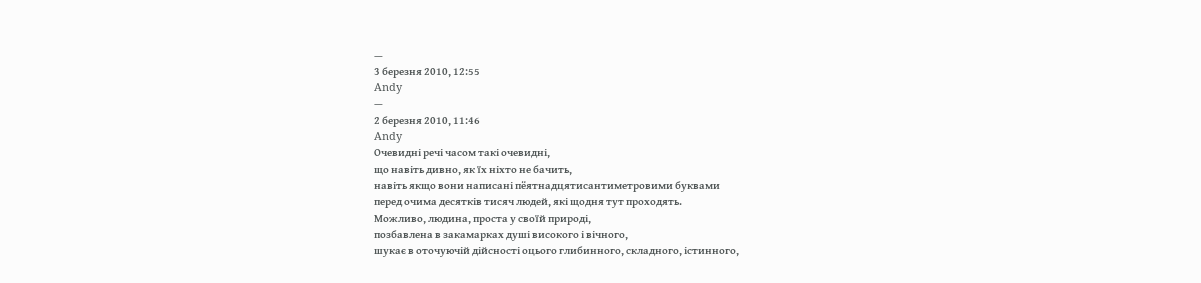—
3 березня 2010, 12:55
Andy
—
2 березня 2010, 11:46
Andy
Очевидні речі часом такі очевидні,
що навіть дивно, як їх ніхто не бачить,
навіть якщо вони написані пёятнадцятисантиметровими буквами
перед очима десятків тисяч людей, які щодня тут проходять.
Можливо, людина, проста у своїй природі,
позбавлена в закамарках душі високого і вічного,
шукає в оточуючій дійсності оцього глибинного, складного, істинного,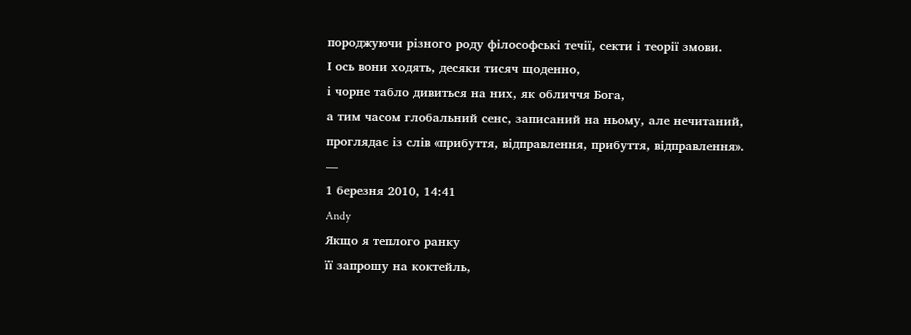породжуючи різного роду філософські течії, секти і теорії змови.
І ось вони ходять, десяки тисяч щоденно,
і чорне табло дивиться на них, як обличчя Бога,
а тим часом глобальний сенс, записаний на ньому, але нечитаний,
проглядає із слів «прибуття, відправлення, прибуття, відправлення».
—
1 березня 2010, 14:41
Andy
Якщо я теплого ранку
її запрошу на коктейль,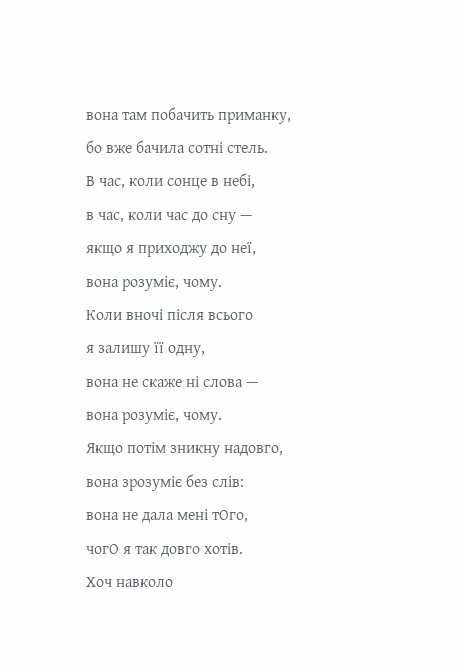вона там побачить приманку,
бо вже бачила сотні стель.
В час, коли сонце в небі,
в час, коли час до сну —
якщо я приходжу до неї,
вона розуміє, чому.
Коли вночі після всього
я залишу її одну,
вона не скаже ні слова —
вона розуміє, чому.
Якщо потім зникну надовго,
вона зрозуміє без слів:
вона не дала мені тОго,
чогО я так довго хотів.
Хоч навколо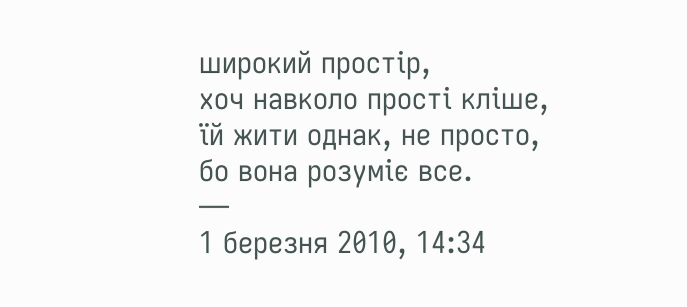широкий простір,
хоч навколо прості кліше,
їй жити однак, не просто,
бо вона розуміє все.
—
1 березня 2010, 14:34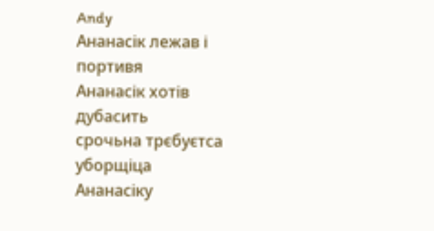Andy
Ананасік лежав і портивя
Ананасік хотів дубасить
срочьна трєбуєтса уборщіца
Ананасіку